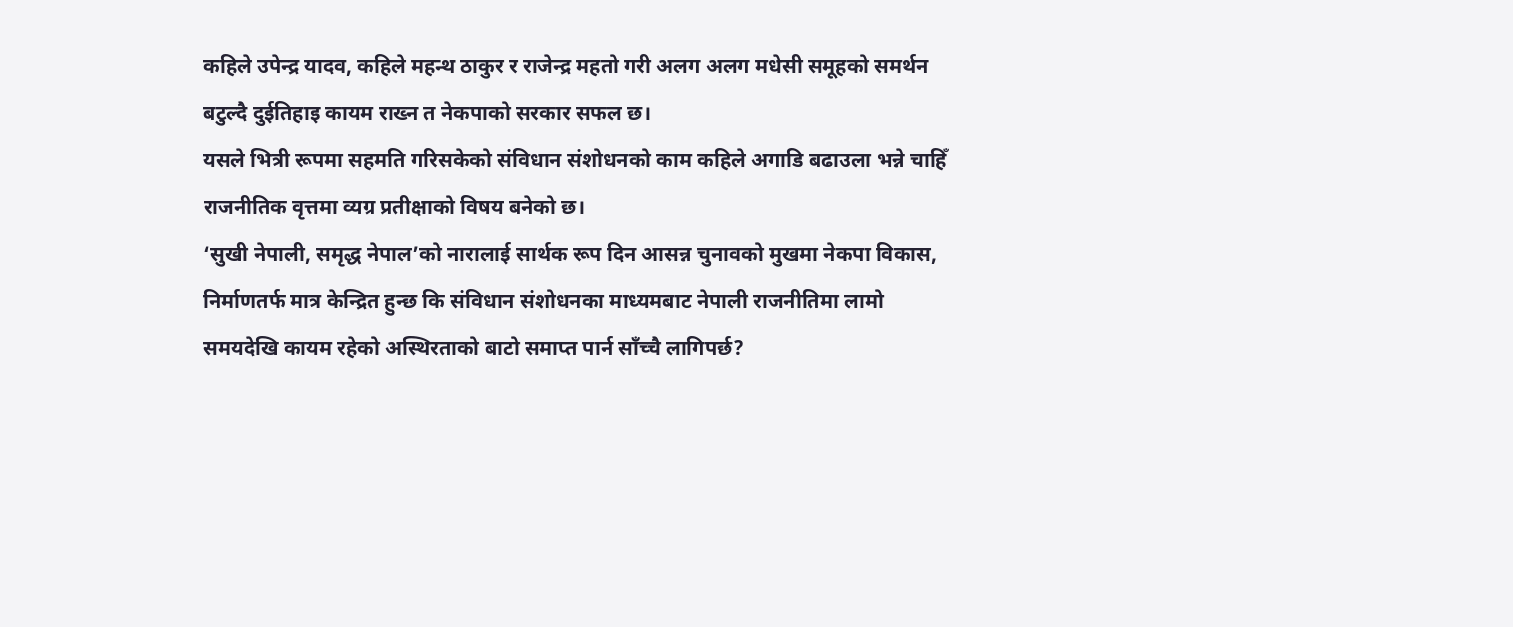कहिले उपेन्द्र यादव, कहिले महन्थ ठाकुर र राजेन्द्र महतो गरी अलग अलग मधेसी समूहको समर्थन बटुल्दै दुईतिहाइ कायम राख्न त नेकपाको सरकार सफल छ।
यसले भित्री रूपमा सहमति गरिसकेको संविधान संशोधनको काम कहिले अगाडि बढाउला भन्ने चाहिँ राजनीतिक वृत्तमा व्यग्र प्रतीक्षाको विषय बनेको छ।
‘सुखी नेपाली, समृद्ध नेपाल’को नारालाई सार्थक रूप दिन आसन्न चुनावको मुखमा नेकपा विकास, निर्माणतर्फ मात्र केन्द्रित हुन्छ कि संविधान संशोधनका माध्यमबाट नेपाली राजनीतिमा लामो समयदेखि कायम रहेको अस्थिरताको बाटो समाप्त पार्न साँच्चै लागिपर्छ?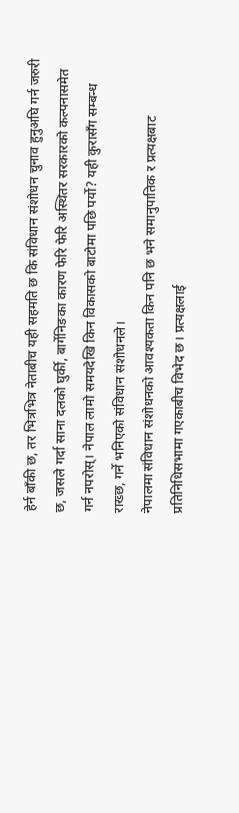हेर्न बाँकी छ, तर भित्रभित्र नेताबीच यही सहमति छ कि संविधान संशोधन चुनाव हुनुअघि गर्न जरुरी छ, जसले गर्दा साना दलको घुर्की, बार्गेनिङका कारण फेरि फेरि अस्थितर सरकारको कल्पनासमेत गर्न नपरोस्। नेपाल लामो समयदेखि किन विकासको बाटोमा पछि पर्यो? यही कुरासँग सम्बन्ध राख्छ, गर्ने भनिएको संविधान संशोधनले।
नेपालमा संविधान संशोधनको आवश्यकता किन पनि छ भने समानुपातिक र प्रत्यक्षबाट प्रतिनिधिसभामा गएकाबीच विभेद छ। प्रत्यक्षलाई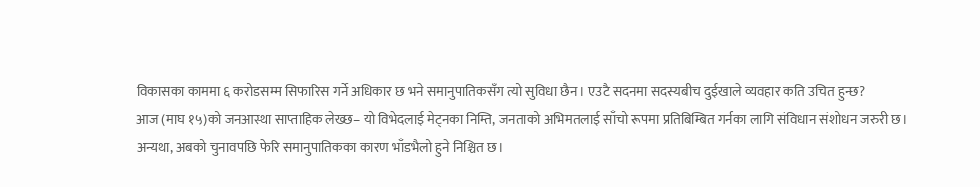विकासका काममा ६ करोडसम्म सिफारिस गर्ने अधिकार छ भने समानुपातिकसँग त्यो सुविधा छैन। एउटै सदनमा सदस्यबीच दुईखाले व्यवहार कति उचित हुन्छ?
आज (माघ १५)को जनआस्था साप्ताहिक लेख्छ– यो विभेदलाई मेट्नका निम्ति, जनताको अभिमतलाई साँचो रूपमा प्रतिबिम्बित गर्नका लागि संविधान संशोधन जरुरी छ।
अन्यथा, अबको चुनावपछि फेरि समानुपातिकका कारण भाँडभैलो हुने निश्चित छ।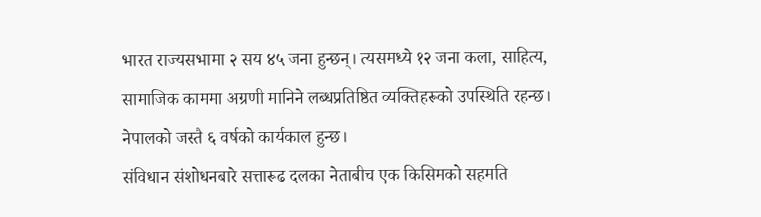भारत राज्यसभामा २ सय ४५ जना हुन्छन्। त्यसमध्ये १२ जना कला, साहित्य, सामाजिक काममा अग्रणी मानिने लब्धप्रतिष्ठित व्यक्तिहरूको उपस्थिति रहन्छ। नेपालको जस्तै ६ वर्षको कार्यकाल हुन्छ।
संविधान संशोधनबारे सत्तारूढ दलका नेताबीच एक किसिमको सहमति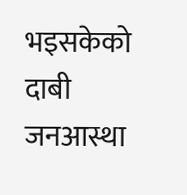भइसकेको दाबी जनआस्था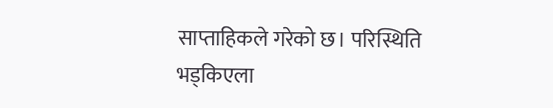साप्ताहिकले गरेको छ। परिस्थिति भड्किएला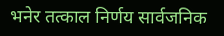भनेर तत्काल निर्णय सार्वजनिक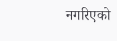नगरिएको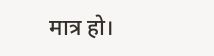मात्र हो।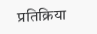प्रतिक्रिया